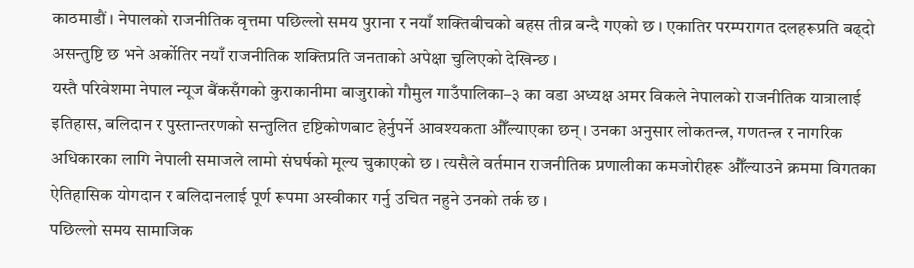काठमाडौं । नेपालको राजनीतिक वृत्तमा पछिल्लो समय पुराना र नयाँ शक्तिबीचको बहस तीव्र बन्दै गएको छ । एकातिर परम्परागत दलहरूप्रति बढ्दो असन्तुष्टि छ भने अर्कोतिर नयाँ राजनीतिक शक्तिप्रति जनताको अपेक्षा चुलिएको देखिन्छ ।
यस्तै परिवेशमा नेपाल न्यूज बैंकसँगको कुराकानीमा बाजुराको गौमुल गाउँपालिका–३ का वडा अध्यक्ष अमर विकले नेपालको राजनीतिक यात्रालाई इतिहास, बलिदान र पुस्तान्तरणको सन्तुलित दृष्टिकोणबाट हेर्नुपर्ने आवश्यकता औँल्याएका छन् । उनका अनुसार लोकतन्त्र, गणतन्त्र र नागरिक अधिकारका लागि नेपाली समाजले लामो संघर्षको मूल्य चुकाएको छ । त्यसैले वर्तमान राजनीतिक प्रणालीका कमजोरीहरू औँल्याउने क्रममा विगतका ऐतिहासिक योगदान र बलिदानलाई पूर्ण रूपमा अस्वीकार गर्नु उचित नहुने उनको तर्क छ ।
पछिल्लो समय सामाजिक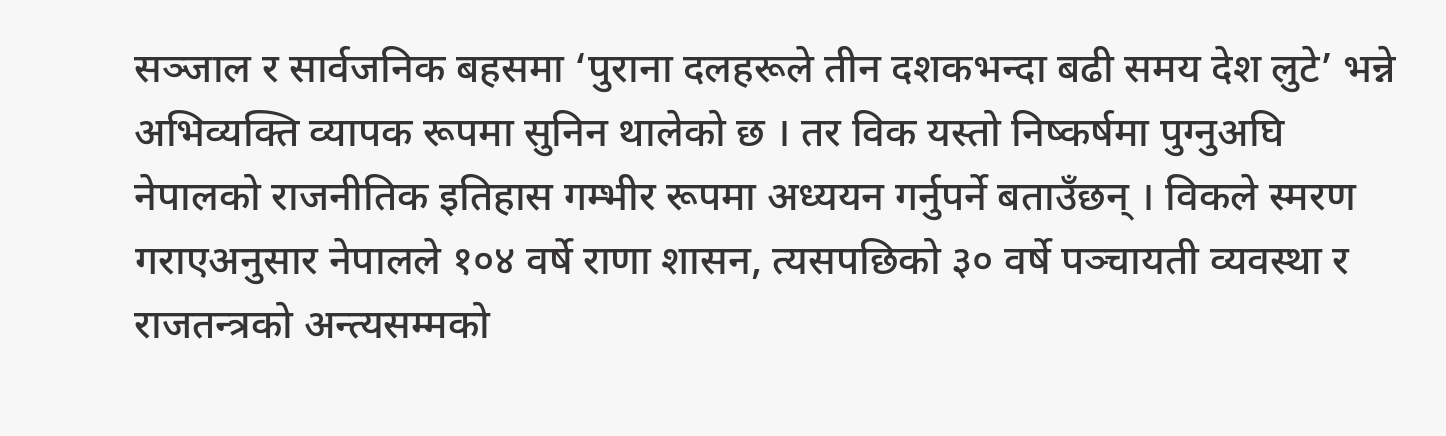सञ्जाल र सार्वजनिक बहसमा ‘पुराना दलहरूले तीन दशकभन्दा बढी समय देश लुटे’ भन्ने अभिव्यक्ति व्यापक रूपमा सुनिन थालेको छ । तर विक यस्तो निष्कर्षमा पुग्नुअघि नेपालको राजनीतिक इतिहास गम्भीर रूपमा अध्ययन गर्नुपर्ने बताउँछन् । विकले स्मरण गराएअनुसार नेपालले १०४ वर्षे राणा शासन, त्यसपछिको ३० वर्षे पञ्चायती व्यवस्था र राजतन्त्रको अन्त्यसम्मको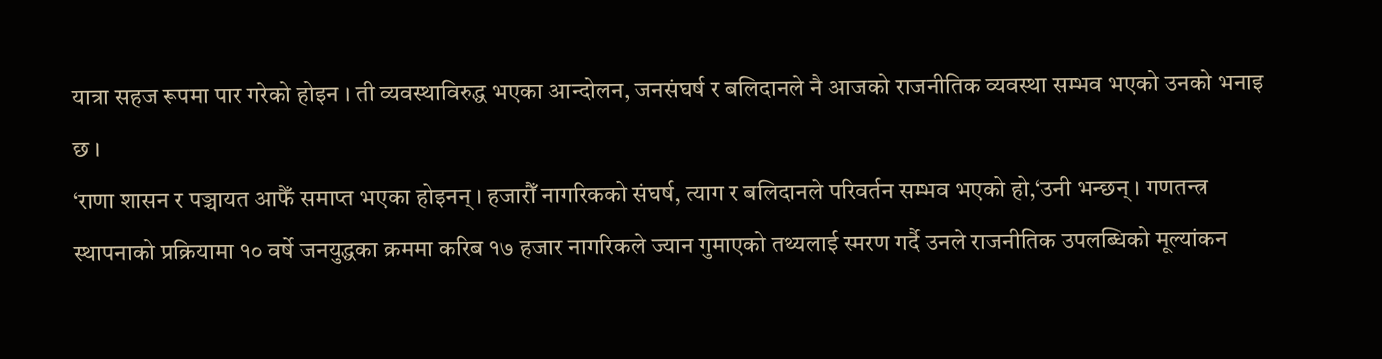यात्रा सहज रूपमा पार गरेको होइन । ती व्यवस्थाविरुद्ध भएका आन्दोलन, जनसंघर्ष र बलिदानले नै आजको राजनीतिक व्यवस्था सम्भव भएको उनको भनाइ छ ।
‘राणा शासन र पञ्चायत आफैँ समाप्त भएका होइनन् । हजारौँ नागरिकको संघर्ष, त्याग र बलिदानले परिवर्तन सम्भव भएको हो,‘उनी भन्छन् । गणतन्त्र स्थापनाको प्रक्रियामा १० वर्षे जनयुद्धका क्रममा करिब १७ हजार नागरिकले ज्यान गुमाएको तथ्यलाई स्मरण गर्दै उनले राजनीतिक उपलब्धिको मूल्यांकन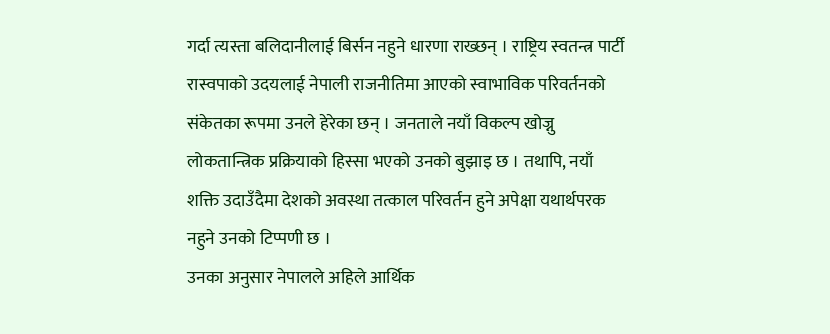गर्दा त्यस्ता बलिदानीलाई बिर्सन नहुने धारणा राख्छन् । राष्ट्रिय स्वतन्त्र पार्टी रास्वपाको उदयलाई नेपाली राजनीतिमा आएको स्वाभाविक परिवर्तनको संकेतका रूपमा उनले हेरेका छन् । जनताले नयाँ विकल्प खोज्नु लोकतान्त्रिक प्रक्रियाको हिस्सा भएको उनको बुझाइ छ । तथापि, नयाँ शक्ति उदाउँदैमा देशको अवस्था तत्काल परिवर्तन हुने अपेक्षा यथार्थपरक नहुने उनको टिप्पणी छ ।
उनका अनुसार नेपालले अहिले आर्थिक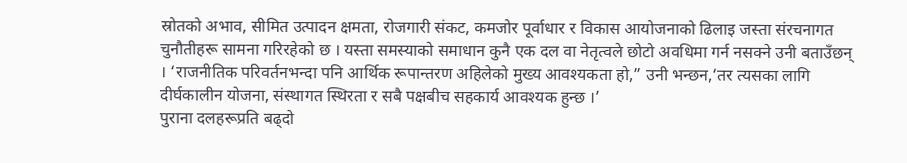स्रोतको अभाव, सीमित उत्पादन क्षमता, रोजगारी संकट, कमजोर पूर्वाधार र विकास आयोजनाको ढिलाइ जस्ता संरचनागत चुनौतीहरू सामना गरिरहेको छ । यस्ता समस्याको समाधान कुनै एक दल वा नेतृत्वले छोटो अवधिमा गर्न नसक्ने उनी बताउँछन् । ‘राजनीतिक परिवर्तनभन्दा पनि आर्थिक रूपान्तरण अहिलेको मुख्य आवश्यकता हो,” उनी भन्छन,‘तर त्यसका लागि दीर्घकालीन योजना, संस्थागत स्थिरता र सबै पक्षबीच सहकार्य आवश्यक हुन्छ ।’
पुराना दलहरूप्रति बढ्दो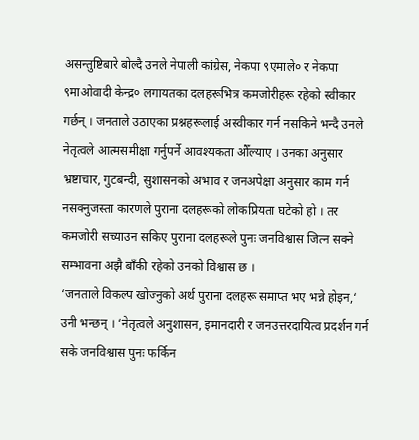असन्तुष्टिबारे बोल्दै उनले नेपाली कांग्रेस, नेकपा ९एमाले० र नेकपा ९माओवादी केन्द्र० लगायतका दलहरूभित्र कमजोरीहरू रहेको स्वीकार गर्छन् । जनताले उठाएका प्रश्नहरूलाई अस्वीकार गर्न नसकिने भन्दै उनले नेतृत्वले आत्मसमीक्षा गर्नुपर्ने आवश्यकता औँल्याए । उनका अनुसार भ्रष्टाचार, गुटबन्दी, सुशासनको अभाव र जनअपेक्षा अनुसार काम गर्न नसक्नुजस्ता कारणले पुराना दलहरूको लोकप्रियता घटेको हो । तर कमजोरी सच्याउन सकिए पुराना दलहरूले पुनः जनविश्वास जित्न सक्ने सम्भावना अझै बाँकी रहेको उनको विश्वास छ ।
‘जनताले विकल्प खोज्नुको अर्थ पुराना दलहरू समाप्त भए भन्ने होइन,‘ उनी भन्छन् । ‘नेतृत्वले अनुशासन, इमानदारी र जनउत्तरदायित्व प्रदर्शन गर्न सके जनविश्वास पुनः फर्किन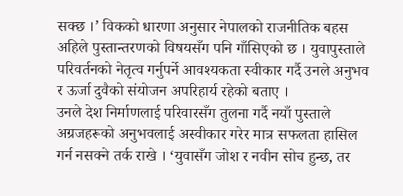सक्छ ।’ विकको धारणा अनुसार नेपालको राजनीतिक बहस अहिले पुस्तान्तरणको विषयसँग पनि गाँसिएको छ । युवापुस्ताले परिवर्तनको नेतृत्व गर्नुपर्ने आवश्यकता स्वीकार गर्दै उनले अनुभव र ऊर्जा दुवैको संयोजन अपरिहार्य रहेको बताए ।
उनले देश निर्माणलाई परिवारसँग तुलना गर्दै नयाँ पुस्ताले अग्रजहरूको अनुभवलाई अस्वीकार गरेर मात्र सफलता हासिल गर्न नसक्ने तर्क राखे । ‘युवासँग जोश र नवीन सोच हुन्छ, तर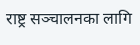राष्ट्र सञ्चालनका लागि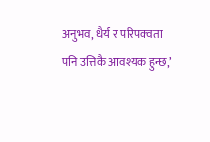अनुभव, धैर्य र परिपक्वता पनि उत्तिकै आवश्यक हुन्छ,’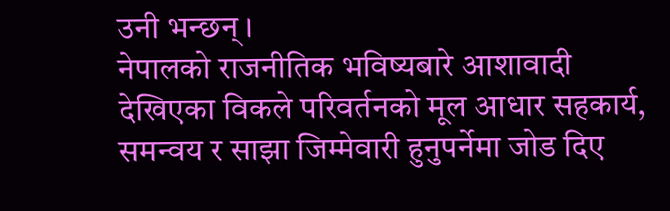उनी भन्छन् ।
नेपालको राजनीतिक भविष्यबारे आशावादी देखिएका विकले परिवर्तनको मूल आधार सहकार्य, समन्वय र साझा जिम्मेवारी हुनुपर्नेमा जोड दिए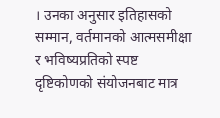। उनका अनुसार इतिहासको सम्मान, वर्तमानको आत्मसमीक्षा र भविष्यप्रतिको स्पष्ट दृष्टिकोणको संयोजनबाट मात्र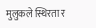मुलुकले स्थिरता र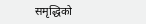समृद्धिको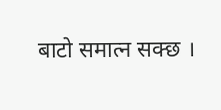बाटो समात्न सक्छ ।